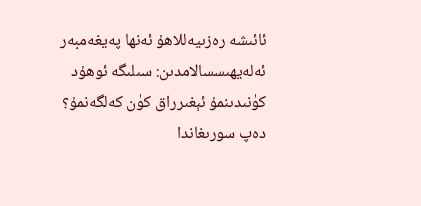ئائىشە رەزىيەللاھۇ ئەنھا پەيغەمبەر ئەلەيھىسسالامدىن: سىلىگە ئوھۇد كۈنىدىنمۇ ئېغىرراق كۈن كەلگەنمۇ؟ دەپ سورىغاندا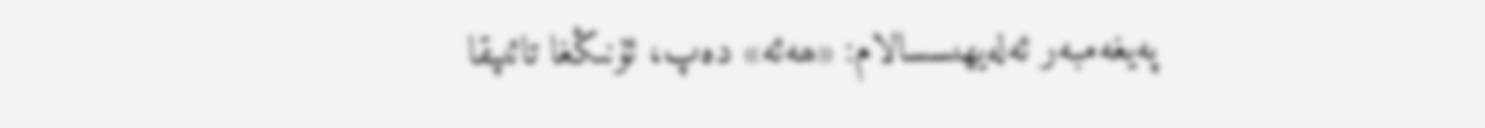پەيغەمبەر ئەلەيھىسسالام: «ھەئە» دەپ، ئۇنىڭغا تائىپقا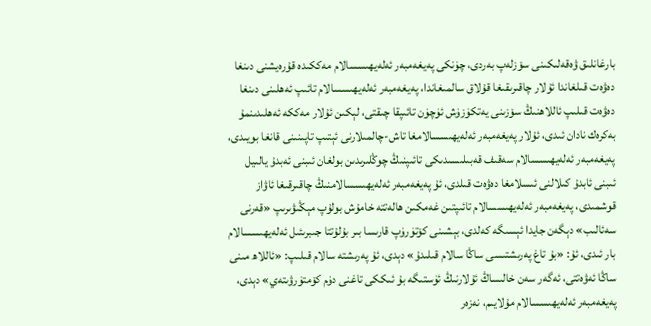بارغانلىق ۋەقەلىكىنى سۆزلەپ بەردى، چۈنكى پەيغەمبەر ئەلەيھىسسالام مەككىدە قۇرەيشنى دىنغا دەۋەت قىلغاندا ئۇلار چاقىرىقىغا قۇلاق سالمىغاندا، پەيغەمبەر ئەلەيھىسسالام تائىپ ئەھلىنى دىنغا دەۋەت قىلىپ ئاللاھنىڭ سۆزىنى يەتكۈزۈش ئۈچۈن تائىپقا چىقتى، لېكىن ئۇلار مەككە ئەھلىدىنمۇ بەكرەك نادان ئىدى، ئۇلار پەيغەمبەر ئەلەيھىسسالامغا تاش-چالمىلارنى ئېتىپ تاپىنىنى قانغا بويىدى، پەيغەمبەر ئەلەيھىسسالام سەقىف قەبىلىسىدىكى تائىپنىڭ چوڭلىرىدىن بولغان ئىبنى ئەبدۇ يالىيل ئىبنى ئابدۇ كىلالنى ئىسلامغا دەۋەت قىلدى، ئۇ پەيغەمبەر ئەلەيھىسسالامنىڭ چاقىرقىغا ئاۋاز قوشمىدى، پەيغەمبەر ئەلەيھىسسالام تائىپتىن غەمكىن ھالەتتە خامۇش بولۇپ مېڭىۋىرىپ «قەرنى سەئالىب» دېگەن جايدا ئېسىگە كەلدى، بېشىنى كۆتۈرۈپ قارىسا بىر بۇلۇتتا جىبرىئىل ئەلەيھىسسالام بار ئىدى، ئۇ: «بۇ تاغ پەرىشتىسى ساڭا سالام قىلىدۇ» دېدى، ئۇ پەرىشتە سالام قىلىپ: «ئاللاھ مىنى ساڭا ئەۋەتتى، ئەگەر سەن خالىساڭ ئۇلارنىڭ ئۈستىگە بۇ ئىككى تاغنى دۈم كۆمتۈرۋىتەي» دېدى، پەيغەمبەر ئەلەيھىسسالام مۇلايىم، نەزەر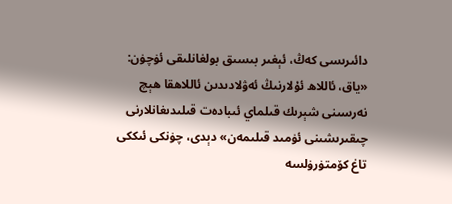دائىرىسى كەڭ، ئېغىر بىسىق بولغانلىقى ئۈچۈن: «ياق، ئاللاھ ئۇلارنىڭ ئەۋلادىدىن ئاللاھقا ھېچ نەرسىنى شېرىك قىلماي ئىبادەت قىلىدىغانلارنى چىقىرىشىنى ئۈمىد قىلىمەن» دېدى، چۈنكى ئىككى تاغ كۆمتۈرۈلسە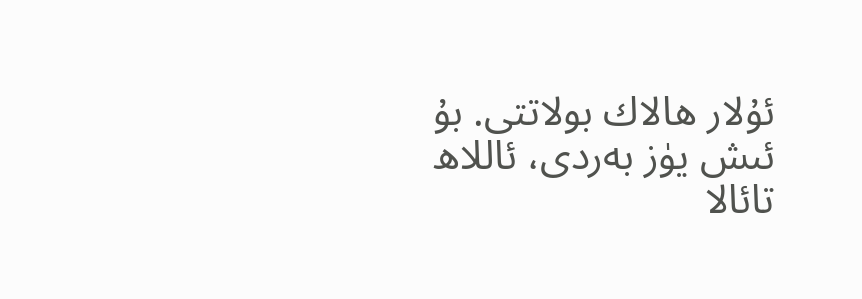ئۇلار ھالاك بولاتتى. بۇ ئىش يۈز بەردى، ئاللاھ تائالا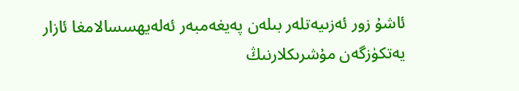ئاشۇ زور ئەزىيەتلەر بىلەن پەيغەمبەر ئەلەيھسسالامغا ئازار يەتكۈزگەن مۇشرىكلارنىڭ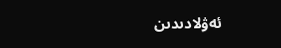ئەۋلادىدىن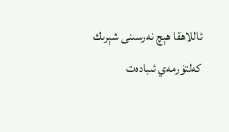ئاللاھقا ھېچ نەرسىنى شېرىك كەلتۈرمەي ئىبادەت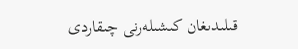قىلىدىغان كىشىلەرنى چىقاردى